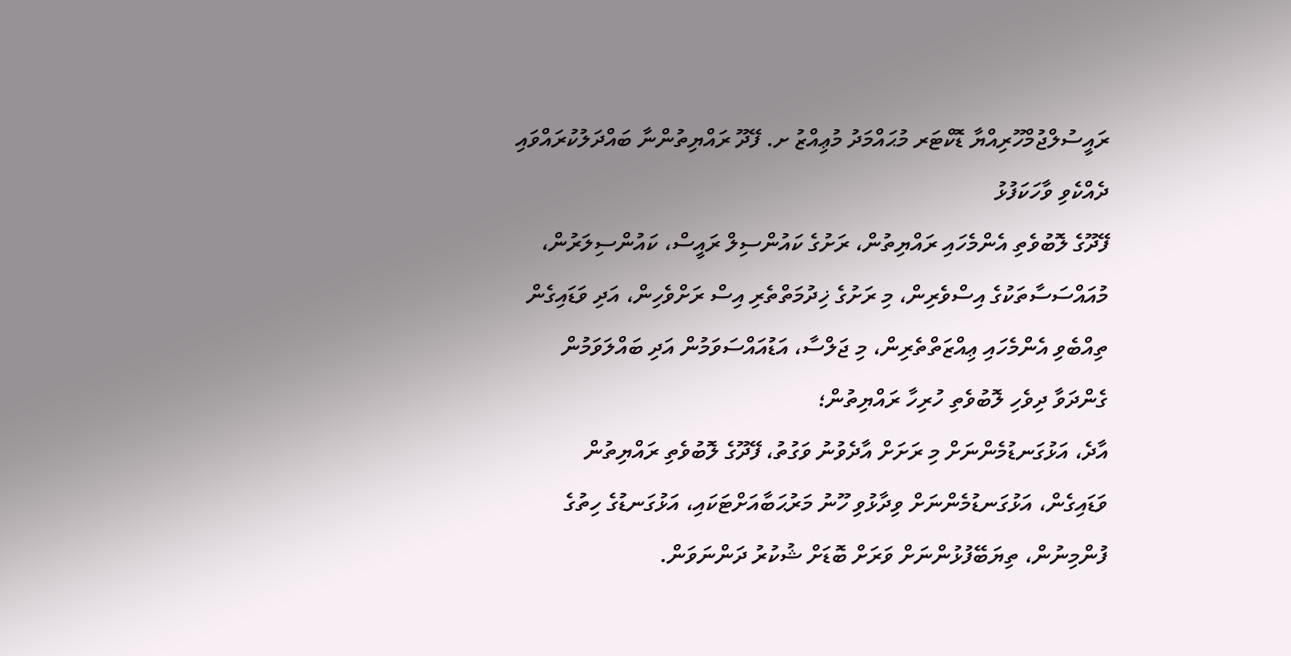ރައީސުލްޖުމްހޫރިއްޔާ ޑޮކްޓަރ މުޙައްމަދު މުޢިއްޒު ށ. ފޭދޫ ރައްޔިތުންނާ ބައްދަލުކުރައްވައި ދެއްކެވި ވާހަކަފުޅު
ފޭދޫގެ ލޮބުވެތި އެންމެހައި ރައްޔިތުން، ރަށުގެ ކައުންސިލް ރައީސް، ކައުންސިލަރުން، މުއައްސަސާތަކުގެ އިސްވެރިން، މި ރަށުގެ ޚިދުމަތްތެރި އިސް ރަށްވެހިން، އަދި ވަޑައިގެން ތިއްބެވި އެންމެހައި ޢިއްޒަތްތެރިން، މި ޖަލްސާ، އަޑުއައްސަވަމުން އަދި ބައްލަވަމުން ގެންދަވާ ދިވެހި ލޮބުވެތި ހުރިހާ ރައްޔިތުން؛
އާދެ، އަޅުގަނޑުމެންނަށް މި ރަށަށް އާދެވުނު ވަގުތު، ފޭދޫގެ ލޮބުވެތި ރައްޔިތުން ވަޑައިގެން، އަޅުގަނޑުމެންނަށް ވިދާޅުވި ހޫނު މަރުޙަބާއަށްޓަކައި، އަޅުގަނޑުގެ ހިތުގެ ފުންމިނުން، ތިޔަބޭފުޅުންނަށް ވަރަށް ބޮޑަށް ޝުކުރު ދަންނަވަން.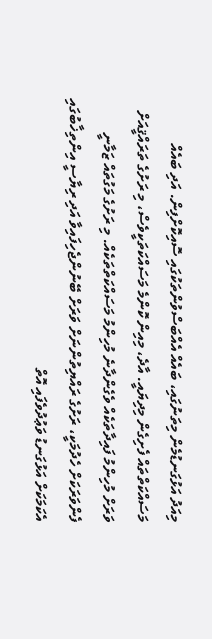މިއަދު އަޅުގަނޑުމެން މިތަނުގައި، ބައެއް އެއްބަސްވުންތަކުގައި ސޮއިކޮށްފިން. އަދި ބައެއް މަސައްކަތްތައް ފެށިގެން މިދިޔައީ. އާދެ، މިއިން ކޮންމެ މަސައްކަތަކީވެސް، މި ރަށުގެ ތަރައްޤީއަށް ވަރަށް މުހިންމު ފައިދާތަކެއް ވެގެންދާނެ މުހިންމު މަސައްކަތްތަކެއް. މި ރަށުގެ މަގުތައް ޒަމާނީ ފެންވަރަކަށް ހެދުމަކީ، ރަށުގެ ރައްޔިތުންނަށް ވަރަށް ބޭނުންޖެހިފައިވާ އަދި ރިޔާސީ އިންތިޚާބުގައި އެކަމަކަށް އަޅުގަނޑު ވަޢުދުވެފައި އޮތް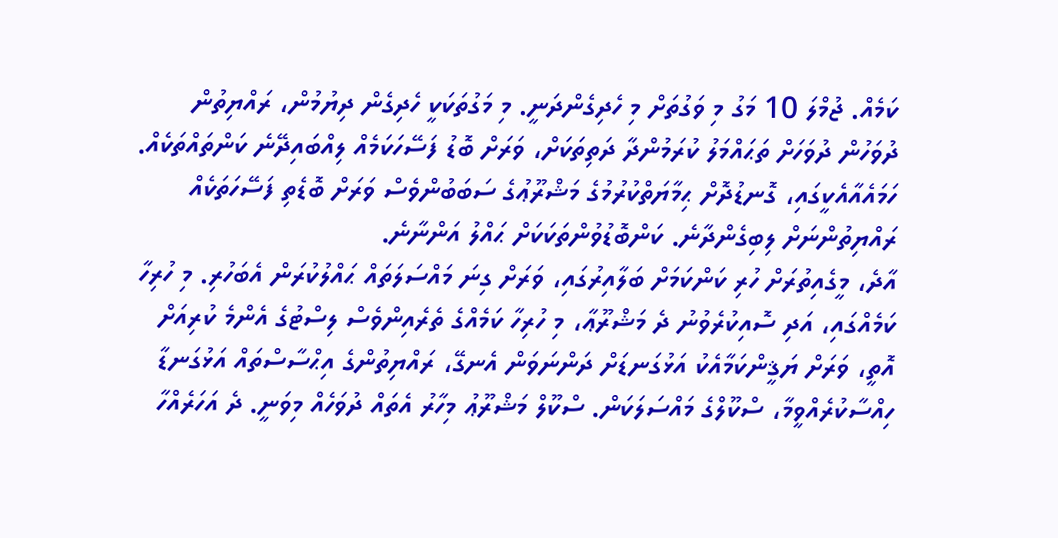ކަމެއް. ޖުމްލަ 10 މަގު މި ވަގުތަށް މި ހެދިގެންދަނީ. މި މަގުތަކަކީ ހެދިގެން ދިޔުމުން، ރައްޔިތުން ދުވަހުން ދުވަހަށް ތަޙައްމަލު ކުރަމުންދާ ދަތިތަކަށް، ވަރަށް ބޮޑު ފަސޭހަކަމެއް ލިއްބައިދޭނެ ކަންތައްތަކެއް. ހަމައެއާއެކީގައި، ގޮނޑުދޮށް ޙިމާޔަތްކުރުމުގެ މަޝްރޫޢުގެ ސަބަބުންވެސް ވަރަށް ބޮޑެތި ފަސޭހަތަކެއް ރައްޔިތުންނަށް ލިބިގެންދާނެ. ކަންބޮޑުވުންތަކަކަށް ޙައްލު އަންނާނެ.
އާދެ، މީގެއިތުރަށް ހުރި ކަންކަމަށް ބަލާއިރުގައި، ވަރަށް ގިނަ މައްސަލަތައް ޙައްލުކުރަން އެބަހުރި. މި ހުރިހާ ކަމެއްގައި، އަދި ސޮއިކުރެވުނު ދެ މަޝްރޫޢާ، މި ހުރިހާ ކަމެއްގެ ތެރެއިންވެސް ލިސްޓުގެ އެންމެ ކުރިއަށް އޮތީ، ވަރަށް ޔަޤީންކަމާއެކު އަޅުގަނޑަށް ދަންނަވަން އެނގޭ، ރައްޔިތުންގެ އިޙްސާސްތައް އަޅުގަނޑާ ހިއްސާކުރެއްވީމާ، ސްކޫލްގެ މައްސަލަކަން. ސްކޫލް މަޝްރޫޢު މިހާރު އެތައް ދުވަހެއް މިވަނީ. ދެ އަހަރެއްހާ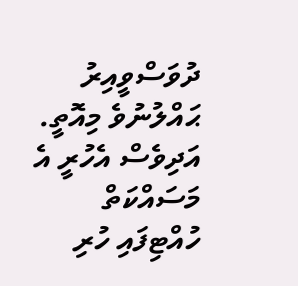ދުވަސްވީއިރު ޙައްލުނުވެ މިއޮތީ. އަދިވެސް އެހުރީ އެ މަސައްކަތް ހުއްޓިފައި ހުރި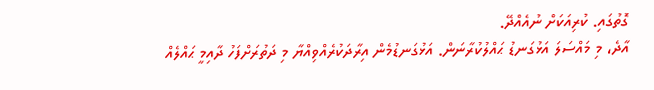ގޮތުގައި. ކުރިއަކަށް ނުއެއްދޭ.
އާދެ، މި މައްސަލަ އަޅުގަނޑު ޙައްލުކުރާނަން. އަޅުގަނޑުމެން އިރާދަކުރެއްވިއްޔާ މި ދަތުރަށްފަހު ދާއިމީ ޙައްލެއް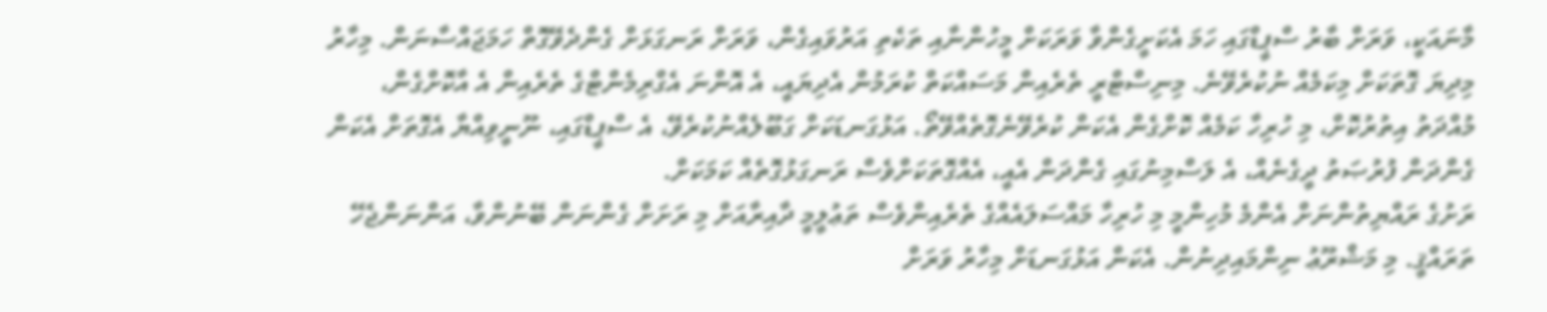މާނައަކީ، ވަރަށް ބާރު ސްޕީޑްގައި ހަމަ އެކަށީގެންވާ ވަރަކަށް މީހުންނާއި ތަކެތި އަރުވައިގެން، ވަރަށް ރަނގަޅަށް ގެންދެވޭގޮތް ހަމަޖައްސާނަން. މިހާރު މިދިޔަ ގޮތަކަށް މިކަމެއް ނުކުރެވޭނެ. މިނިސްޓްރީ ތެރެއިން މަސައްކަތް ކުރަމުން އެދިޔައީ، އެ އޮންނަ އެގްރިމެންޓްގެ ތެރެއިން އެ އާކޮށްގެން، މުއްދަތު އިތުރުކޮށް، މި ހުރިހާ ކަމެއް ކޮށްގެން އެކަން ކުރެވޭނެގޮތެއްވޭތޯ. އަޅުގަނޑަކަށް ގަބޫލެއްނުކުރެވޭ، އެ ސްޕީޑްގައި، ނޫނީވިއްޔާ އެގޮތަށް އެކަން ގެންދަން ފުރުޞަތު ދީގެނެއް، އެ ލަސްމިނުގައި ގެންދަން އެއީ، އެއްގޮތަކަށްވެސް ރަނގަޅުގޮތެއް ކަމަކަށް.
ރަށުގެ ރައްޔިތުންނަށް އެންމެ މުހިންމީ މި ހުރިހާ މައްސަލައެއްގެ ތެރެއިންވެސް ތަޢުލީމީ ދާއިރާއަށް މި ރަށަށް ގެންނަން ބޭނުންވާ، އަންނަންޖެހޭ ތަރައްޤީ. މި މަޝްރޫޢު ނިންމައިދިނުން. އެކަން އަޅުގަނޑަށް މިހާރު ވަރަށް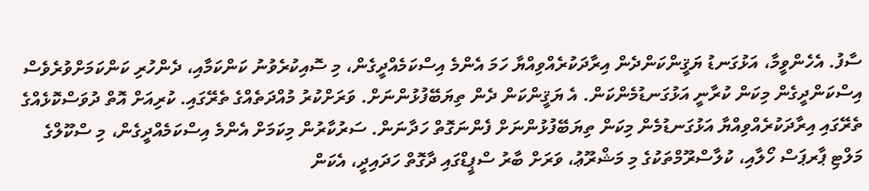ސާފު. އެހެންވީމާ، އަޅުގަނޑު ޔަޤީންކަންދެން އިރާދަކުރެއްވިއްޔާ ހަމަ އެންމެ އިސްކަމެއްދީގެން، މި ސޮއިކުރެވުނު ކަންކަމާއި، ދެންހުރި ކަންކަމަށްވުރެވެސް އިސްކަންދީގެން މިކަން ކުރާނީ އަޅުގަނޑުމެންކަން. އެ ޔަޤީންކަން ދެން ތިޔަބޭފުޅުންނަށް. ވަރަށްކުރު މުއްދަތެއްގެ ތެރޭގައި. ކުރިއަށް އޮތް ދުވަސްކޮޅެއްގެ ތެރޭގައި އިރާދަކުރެއްވިއްޔާ އަޅުގަނޑުމެން މިކަން ތިޔަބޭފުޅުންނަށް ފެންނަގޮތް ހަދާނަން. ސަރުކާރުން މިކަމަށް އެންމެ އިސްކަމެއްދީގެން، މި ސްކޫލްގެ މަލްޓި ޕާރޕަސް ހޯލާއި، ކުލާސްރޫމްތަކުގެ މި މަޝްރޫޢު، ވަރަށް ބާރު ސްޕީޑްގައި ދާގޮތް ހަދައިދީ، އެކަން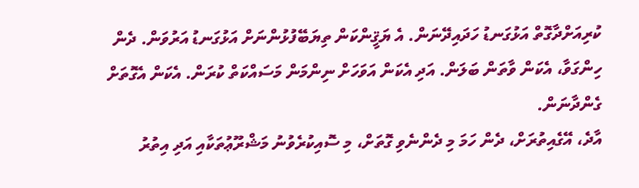ކުރިއަށްދާގޮތް އަޅުގަނޑު ހަދައިދޭނަން. އެ ޔަޤީންކަން ތިޔަބޭފުޅުންނަށް އަޅުގަނޑު އަރުވަން. ދެން ހިންގަވާ، އެކަން ވާތަން ބަލަން. އަދި އެކަން އަވަހަށް ނިންމަން މަސައްކަތް ކުރަން. އެކަން އެގޮތަށް ގެންދާނަން.
އާދެ، އޭގެއިތުރަށް، ދެން ހަމަ މި ދެންނެވި ގޮތަށް، މި ސޮއިކުރެވުނު މަޝްރޫޢުތަކާއި އަދި އިތުރު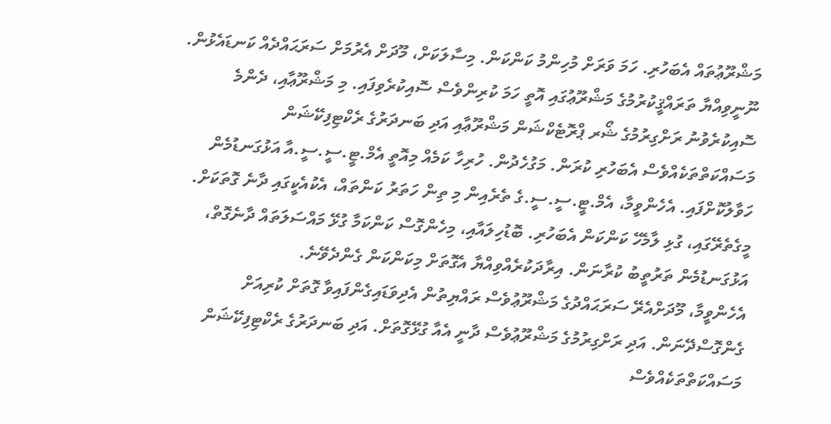މަޝްރޫޢުތައް އެބަހުރި. ހަމަ ވަރަށް މުހިންމު ކަންކަން. މިސާލަކަށް، މޫދަށް އެރުމަށް ސަރަޙައްދެއް ކަނޑައެޅުން. ނޫނީވިއްޔާ ތަރައްޤީކުރުމުގެ މަޝްރޫޢުގައި އޮތީ ހަމަ ކުރިންވެސް ސޮއިކުރެވިފައި. މި މަޝްރޫޢާއި، ދެންމެ ސޮއިކުރެވުނު ރަށްގިރުމުގެ ޝޯރ ޕްރޮޓެކްޝަން މަޝްރޫޢާއި އަދި ބަނދަރުގެ ރެކްޓިފިކޭޝަން މަސައްކަތްތަކެއްވެސް އެބަހުރި ކުރަން. މަގުހެދުން. ހުރިހާ ކަމެއް މިއޮތީ އެމް.ޓީ.ސީ.ސީ.އާ އަޅުގަނޑުމެން ހަވާލުކޮށްފައި. އެހެންވީމާ، އެމް.ޓީ.ސީ.ސީ.ގެ ތެރެއިން މި ތިން ހަތަރު ކަންތައް، އެކުއެކީގައި ދާނެ ގޮތަކަށް. މީގެތެރޭގައި، ގުޅި ލާމެހޭ ކަންކަން އެބަހުރި. ބޮޑުހިލައާއި، މިހެންގޮސް ކަންކަމާ ގުޅޭ މައްސަލަތައް ދާނެގޮތް، އަޅުގަނޑުމެން ތަރުތީބު ކުރާނަން. އިރާދަކުރެއްވިއްޔާ އެގޮތަށް މިކަންކަން ގެންދެވޭނެ.
އެހެންވީމާ، މޫދަށްއެރޭ ސަރަޙައްދުގެ މަޝްރޫޢުވެސް ރައްޔިތުން އެދިވަޑައިގެންފައިވާ ގޮތަށް ކުރިއަށް ގެންގޮސްދޭނަން. އަދި ރަށްގިރުމުގެ މަޝްރޫޢުވެސް ދާނީ އެއާ ގުޅޭގޮތަށް. އަދި ބަނދަރުގެ ރެކްޓިފިކޭޝަން މަސައްކަތްތަކެއްވެސް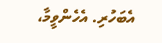އެބަހުރި. އެހެންވީމާ،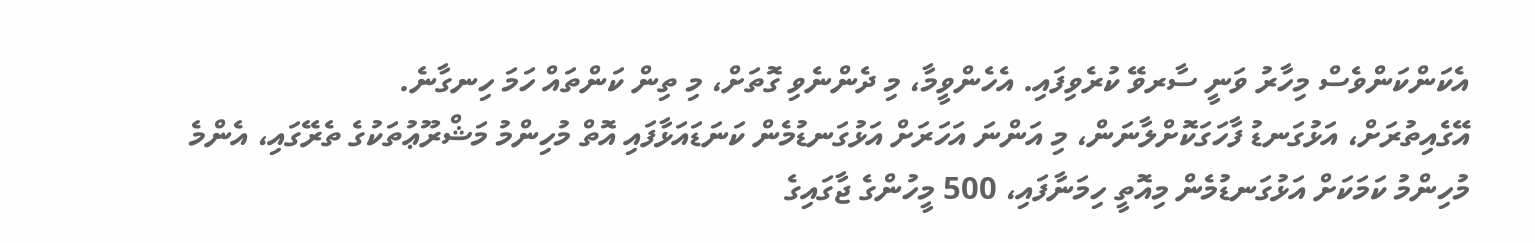އެކަންކަންވެސް މިހާރު ވަނީ ސާރވޭ ކުރެވިފައި. އެހެންވީމާ، މި ދެންނެވި ގޮތަށް، މި ތިން ކަންތައް ހަމަ ހިނގާނެ.
އޭގެއިތުރަށް، އަޅުގަނޑު ފާހަގަކޮށްލާނަން، މި އަންނަ އަހަރަށް އަޅުގަނޑުމެން ކަނަޑައަޅާފައި އޮތް މުހިންމު މަޝްރޫޢުތަކުގެ ތެރޭގައި، އެންމެ މުހިންމު ކަމަކަށް އަޅުގަނޑުމެން މިއޮތީ ހިމަނާފައި، 500 މީހުންގެ ޖާގައިގެ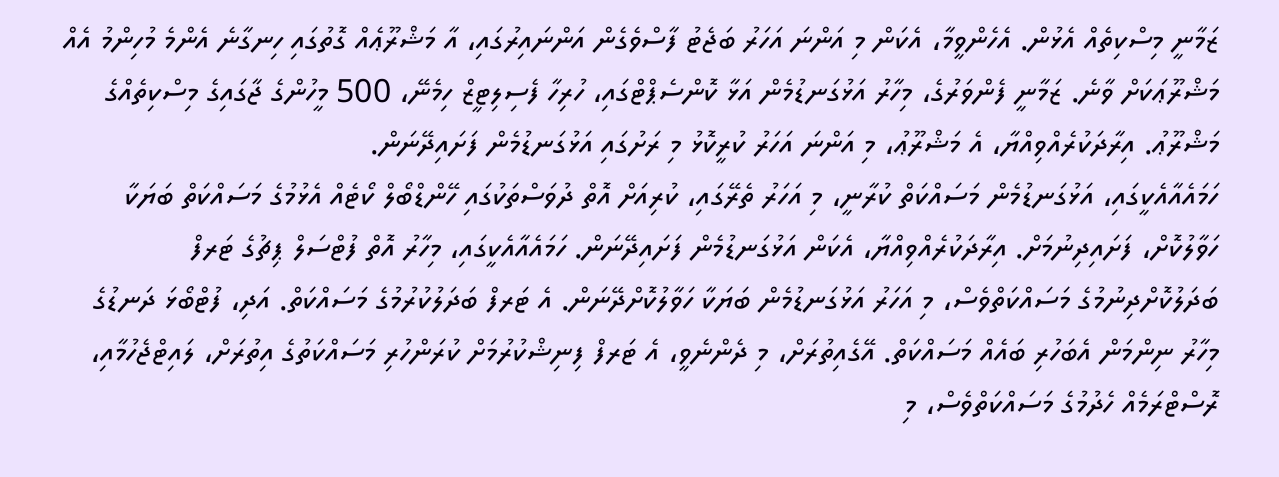ޒަމާނީ މިސްކިތެއް އެޅުން. އެހެންވީމާ، އެކަން މި އަންނަ އަހަރު ބަޖެޓު ފާސްވެގެން އަންނައިރުގައި، އާ މަޝްރޫޢެއް ގޮތުގައި ހިނގާނެ އެންމެ މުހިންމު އެއް މަޝްރޫޢަކަށް ވާނެ. ޒަމާނީ ފެންވަރުގެ، މިހާރު އަޅުގަނޑުމެން އަޅާ ކޮންސެޕްޓްގައި، ހުރިހާ ފެސިލިޓީޒް ހިމެނޭ، 500 މީހުންގެ ޖާގައިގެ މިސްކިތެއްގެ މަޝްރޫޢު. އިރާދަކުރެއްވިއްޔާ، އެ މަޝްރޫޢު، މި އަންނަ އަހަރު ކުރީކޮޅު މި ރަށުގައި އަޅުގަނޑުމެން ފަށައިދޭނަން.
ހަމައެއާއެކީގައި، އަޅުގަނޑުމެން މަސައްކަތް ކުރާނީ، މި އަހަރު ތެރޭގައި، ކުރިއަށް އޮތް ދުވަސްތަކުގައި ހޭންޑްބޯލް ކޯޓެއް އެޅުމުގެ މަސައްކަތް ބަޔަކާ ހަވާލުކޮށް، ފަށައިދިނުމަށް. އިރާދަކުރެއްވިއްޔާ، އެކަން އަޅުގަނޑުމެން ފަށައިދޭނަން. ހަމައެއާއެކީގައި، މިހާރު އޮތް ފުޓްސަލް ޕިޗުގެ ޓަރފް ބަދަލުކޮށްދިނުމުގެ މަސައްކަތްވެސް، މި އަހަރު އަޅުގަނޑުމެން ބަޔަކާ ހަވާލުކޮށްދޭނަން. އެ ޓަރފް ބަދަލުކުރުމުގެ މަސައްކަތް. އަދި، ފުޓްބޯޅަ ދަނޑުގެ މިހާރު ނިންމަން އެބަހުރި ބައެއް މަސައްކަތް. އޭގެއިތުރަށް، މި ދެންނެވީ، އެ ޓަރފް ފިނިޝްކުރުމަށް ކުރަންހުރި މަސައްކަތުގެ އިތުރަށް، ލައިޓްޖެހުމާއި، ރޮސްޓްރަމެއް ހެދުމުގެ މަސައްކަތްވެސް، މި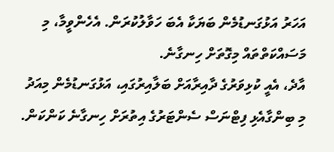އަހަރު އަޅުގަނޑުމެން ބަޔަކާ އެބަ ހަވާލުކުރަން. އެހެންވީމާ، މި މަސައްކަތްތައް މިގޮތަށް ހިނގާނެ.
އާދެ، އެއީ ކުޅިވަރުގެ ދާއިރާއަށް ބަލާއިރުގައި، އަޅުގަނޑުމެން މިއަދު މި ބިންގާއެޅި ފިޓްނަސް ސެންޓަރުގެ އިތުރަށް ހިނގާނެ ކަންކަން.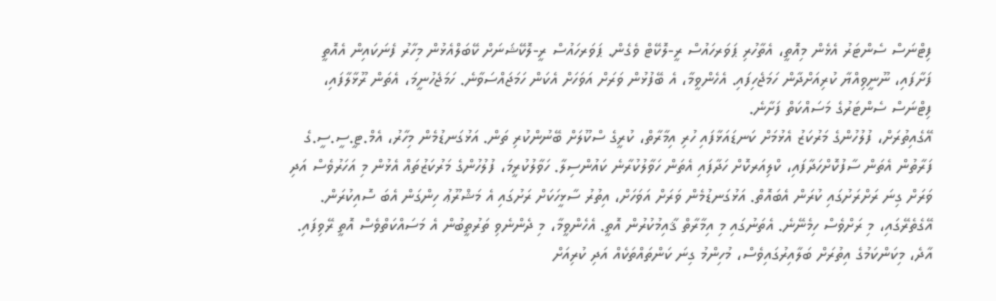ފިޓްނަސް ސެންޓަރު އެޅެން މިއޮތީ، އެތާހުރި ޕަވަރހައުސް ރީ-ލޮކޭޓް ވެގެން. ޕަވަރހައުސް ރީ-ލޮކޭޝަނަށް ކޭބަލްއެޅުން މިހާރު ފެނަކައިން އެއޮތީ ފަށާފައި، ނޫނީވިއްޔާ ކުރިއަށްދާން ހަމަޖެހިފައި. އެހެންވީމާ، އެ ބޭފުޅުން ވަރަށް އަވަހަށް އެކަން ހަމަޖައްސަވާނެ. ހަމަޖެހުނީމަ، އެތަން ރޫޅާލާފައި، ފިޓްނަސް ސެންޓަރުގެ މަސައްކަތް ފަށާނެ.
އޭގެއިތުރަށް، ފުލުހުންގެ މަރުކަޒު އެޅުމަށް ކަނޑައަޅާފައި ހުރި އިމާރާތް، ކުރީގެ ސްކޫލަށް ބޭނުންކުރި ތަން. އަޅުގަނޑުމެން މިހާރު، އެމް.ޓީ.ސީ.ސީ.ގެ ފަރާތުން އެތަން ސާފުކޮށްހަދާފައި، ކްލިއަރކޮށް ހަދާފައި އެތަން ހަވާލުކުރާނެ ކައުންސިލާ. ހަވާލުކުރީމަ، ފުލުހުންގެ މަރުކަޒުތައް އެޅުން މި އަހަރުވެސް އަދި ވަރަށް ގިނަ ރަށްރަށުގައި ކުރަން އެބައޮތް. އަޅުގަނޑުމެން ވަރަށް އަވަހަށް، އިތުރު ސާޅީހަކަށް ރަށުގައި އެ މަޝްރޫޢު ހިންގަން އެބަ ސޮއިކުރަން. އޭގެތެރޭގައި، މި ރަށްވެސް ހިމެނޭނެ. އެތަނުގައި މި އިމާރާތް ޤާއިމުކުރުން އޮތީ. އެހެންވީމާ، މި ދެންނެވި ތަރުތީބުން އެ މަސައްކަތްވެސް އޮތީ ރޭވިފައި.
އާދެ، މިކަންކަމުގެ އިތުރަށް ބަލާއިރުގައިވެސް، މުހިންމު ގިނަ ކަންތައްތަކެއް އަދި ކުރިއަށް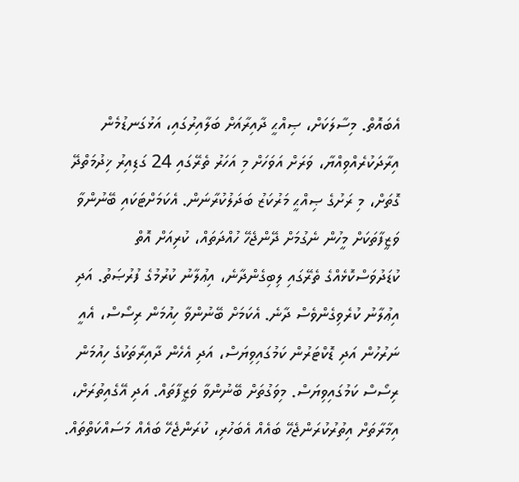އެބައޮތް. މިސާލަކަށް، ޞިއްޙީ ދާއިރާއަށް ބަލާއިރުގައި، އަޅުގަނޑުމެން އިރާދަކުރެއްވިއްޔާ، ވަރަށް އަވަހަށް މި އަހަރު ތެރޭގައި 24 ގަޑިއިރު ޚިދުމަތްދޭ ގޮތަށް، މި ރަށުގެ ޞިއްޙީ މަރުކަޒު ބަދަލުކުރާނަން. އެކަމަށްޓަކައި ބޭނުންވާ ވަޒީފާތަކަށް މީހުން ނެގުމަށް ދޭންޖެހޭ ހުއްދަތައް، ކުރިއަށް އޮތް ކުޑަދުވަސްކޮޅެއްގެ ތެރޭގައި ލިބިގެންދާނެ، އިޢުލާނު ކުރުމުގެ ފުރުޞަތު. އަދި އިޢުލާނު ކުރެވިގެންވެސް ދާނެ. އެކަމަށް ބޭނުންވާ ހިއުމަން ރިސޯސް، އެއީ ނަރުހުން އަދި ޑޮކްޓަރުން ކަމުގައިވިޔަސް، އަދި އެހެން ދާއިރާތަކުގެ ހިއުމަން ރިސޯސް ކަމުގައިވިޔަސް. މިވަގުތަށް ބޭނުންވާ ވަޒީފާތައް. އަދި އޭގެއިތުރަށް، އިމާރާތަށް އިތުރުކުރަންޖެހޭ ބައެއް އެބަހުރި، ކުރަންޖެހޭ ބައެއް މަސައްކަތްތައް.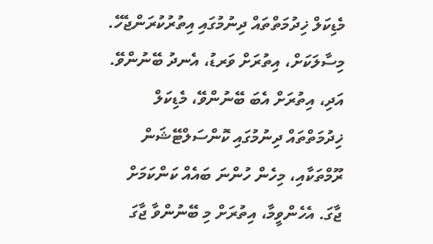މެޑިކަލް ޚިދުމަތްތައް ދިނުމުގައި އިތުރުކުރަންޖެހޭ. މިސާލަކަށް، އިތުރަށް ވަރޑު، އެނދު ބޭނުންވޭ. އަދި، އިތުރަށް އެބަ ބޭނުންވޭ، މެޑިކަލް ޚިދުމަތްތައް ދިނުމުގައި ކޮންސަލްޓޭޝަން ރޫމްތަކާއި، މިހެން ހުންނަ ބައެއް ކަންކަމަށް ޖާގަ. އެހެންވީމާ، އިތުރަށް މި ބޭނުންވާ ޖާގަ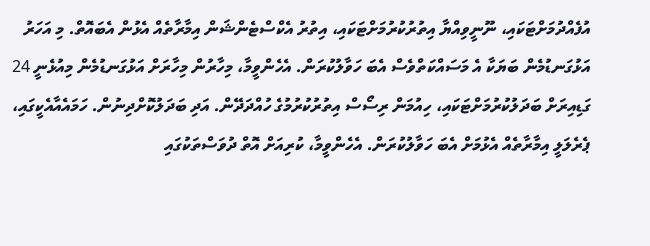އުފެއްދުމަށްޓަކައި، ނޫނީވިއްޔާ އިތުރުކުރުމަށްޓަކައި، އިތުރު އެކްސްޓެންޝަން އިމާރާތެއް އެޅުން އެބައޮތް. މި އަހަރު އަޅުގަނޑުމެން ބަޔަކާ އެ މަސައްކަތްވެސް އެބަ ހަވާލުކުރަން. އެހެންވީމާ، މިހާރުން މިހާރަށް އަޅުގަނޑުމެން މިއުޅެނީ 24 ގަޑިއިރަށް ބަދަލުކުރުމަށްޓަކައި، ހިއުމަން ރިސޯސް އިތުރުކުރުމުގެ ހުއްދަދޭން. އަދި ބަދަލުކޮށްދިނުން. ހަމައެއާއެކީގައި، ޕެރެލަލީ އިމާރާތެއް އެޅުމަށް އެބަ ހަވާލުކުރަން. އެހެންވީމާ، ކުރިއަށް އޮތް ދުވަސްތަކުގައި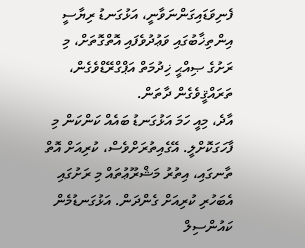ފެނިވަޑައިގަންނަވާނީ، އަޅުގަނޑު ރިޔާސީ އިންތިޚާބުގައި ވަޢުދުވެފައި އޮތްގޮތަށް، މި ރަށުގެ ޞިއްޙީ ޚިދުމަތް އަޕްގްރޭޑްވެގެން، ތަރައްޤީވެގެން ދާތަން.
އާދެ، މިއީ ހަމަ އަޅުގަނޑު ބައެއް ކަންކަން މި ފާހަގަކޮށްލީ. އޭގެއިތުރަށްވެސް، ކުރިއަށް އޮތް ތާނގައި، އިތުރު މަޝްރޫޢުތައް މި ރަށުގައި އެބަހުރި ކުރިއަށް ގެންދަން. އަޅުގަނޑުމެން ކައުންސިލް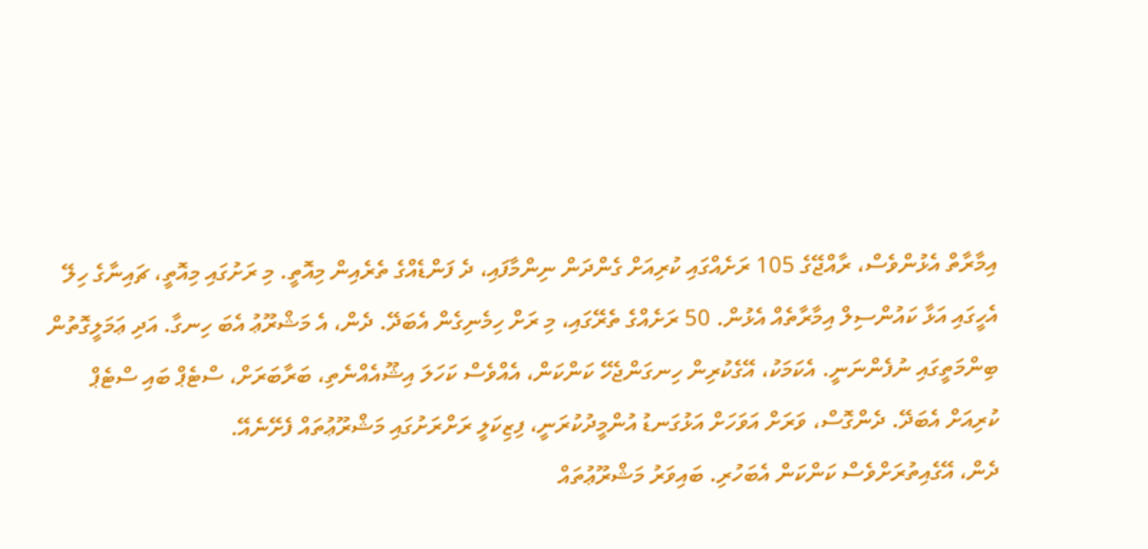އިމާރާތް އެޅުންވެސް، ރާއްޖޭގެ 105 ރަށެއްގައި ކުރިއަށް ގެންދަން ނިންމާފައި، ދެ ފަންޑެއްގެ ތެރެއިން މިއޮތީ. މި ރަށުގައި މިއޮތީ، ޗައިނާގެ ހިލޭ އެހީގައި އަޅާ ކައުންސިލް އިމާރާތެއް އެޅުން. 50 ރަށެއްގެ ތެރޭގައި، މި ރަށް ހިމެނިގެން އެބަދޭ. ދެން، އެ މަޝްރޫޢު އެބަ ހިނގާ. އަދި ޢަމަލީގޮތުން ބިންމަތީގައި ނުފެންނަނީ. އެކަމަކު، އޭގެކުރިން ހިނގަންޖެހޭ ކަންކަން، އެއްވެސް ކަހަލަ އިޝޫއެއްނެތި، ބަރާބަރަށް، ސްޓެޕް ބައި ސްޓެޕް ކުރިއަށް އެބަދޭ. ދެންގޮސް، ވަރަށް އަވަހަށް އަޅުގަނޑު އުންމީދުކުރަނީ، ފިޒިކަލީ ރަށްރަށުގައި މަޝްރޫޢުތައް ފެށޭނެއޭ.
ދެން، އޭގެއިތުރަށްވެސް ކަންކަން އެބަހުރި. ބައިވަރު މަޝްރޫޢުތައް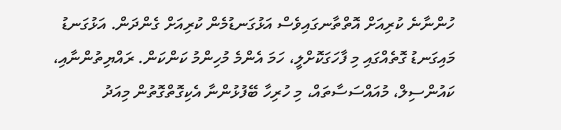ހުންނާނެ ކުރިއަށް އޮތްތާނގައިވެސް އަޅުގަނޑުމެން ކުރިއަށް ގެންދަން. އަޅުގަނޑު މައިގަނޑު ގޮތެއްގައި މި ފާހަގަކޮށްލީ، ހަމަ އެންމެ މުހިންމު ކަންކަން. ރައްޔިތުންނާއި، ކައުންސިލް، މުއައްސަސާތައް، މި ހުރިހާ ބޭފުޅުންނާ އެކިގޮތްގޮތުން މިއަދު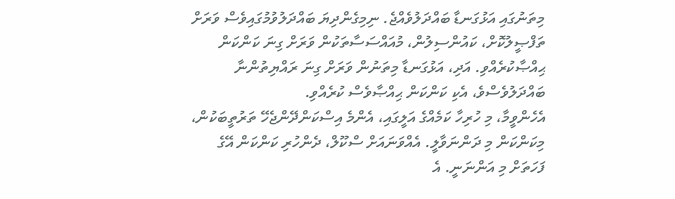މިތަނުގައި އަޅުގަނޑާ ބައްދަލުވެއްޖެ. ނިމިގެންދިޔަ ބައްދަލުވުމުގައިވެސް ވަރަށް ތަފްޞީލުކޮށް، ކައުންސިލުން، މުއައްސަސާތަކުން ވަރަށް ގިނަ ކަންކަން ޙިއްޞާކުރެއްވި. އަދި، އަޅުގަނޑާ މިތަނުން ވަރަށް ގިނަ ރައްޔިތުންނާ ބައްދަލުވެސްވެ، އެކި ކަންކަން ޙިއްޞާވެސް ކުރެއްވި.
އެހެންވީމާ، މި ހުރިހާ ކަމެއްގެ އަލީގައި، އެންމެ އިސްކަންދޭންޖެހޭ ތަރުތީބަކުން، މިކަންކަން މި ދަންނަވާލީ. އެއްވަނައަށް ސްކޫލް، ދެންހުރި ކަންކަން އޭގެ ފަހަތަށް މި އަންނަނީ. އެ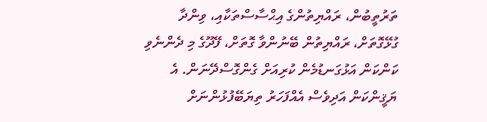ތަރުތީބުން، ރައްޔިތުންގެ އިޙްސާސްތަކާއި، ވިންދާ ގުޅޭގޮތަށް، ރައްޔިތުން ބޭނުންވާ ގޮތަށް، ފޭދޫގެ މި ދެންނެވި ކަންކަން އަޅުގަނޑުމެން ކުރިއަށް ގެންގޮސްދޭނަން. އެ ޔަޤީންކަން އަދިވެސް އެއްފަހަރު ތިޔަބޭފުޅުންނަށް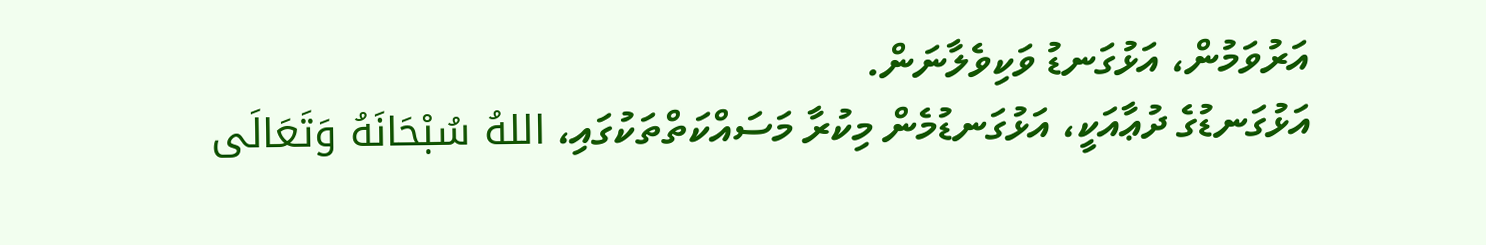އަރުވަމުން، އަޅުގަނޑު ވަކިވެލާނަން.
އަޅުގަނޑުގެ ދުޢާއަކީ، އަޅުގަނޑުމެން މިކުރާ މަސައްކަތްތަކުގައި، اللهُ سُبْحَانَهُ وَتَعَالَى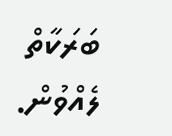ބަރަކާތް ލެއްވުން.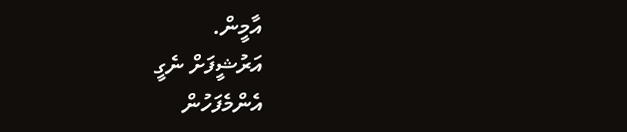އާމީން.
އަރުޝީފަށް ނެގީ
އެންމެފަހުން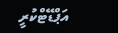އަޕްޑޭޓްކުރީ